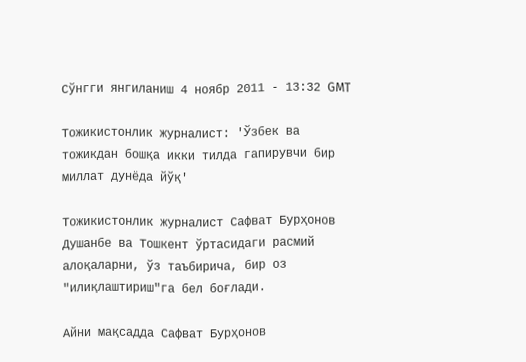Сўнгги янгиланиш 4 ноябр 2011 - 13:32 GMT

Тожикистонлик журналист: 'Ўзбек ва тожикдан бошқа икки тилда гапирувчи бир миллат дунёда йўқ'

Тожикистонлик журналист Сафват Бурҳонов Душанбе ва Тошкент ўртасидаги расмий алоқаларни, ўз таъбирича, бир оз "илиқлаштириш"га бел боғлади.

Айни мақсадда Сафват Бурҳонов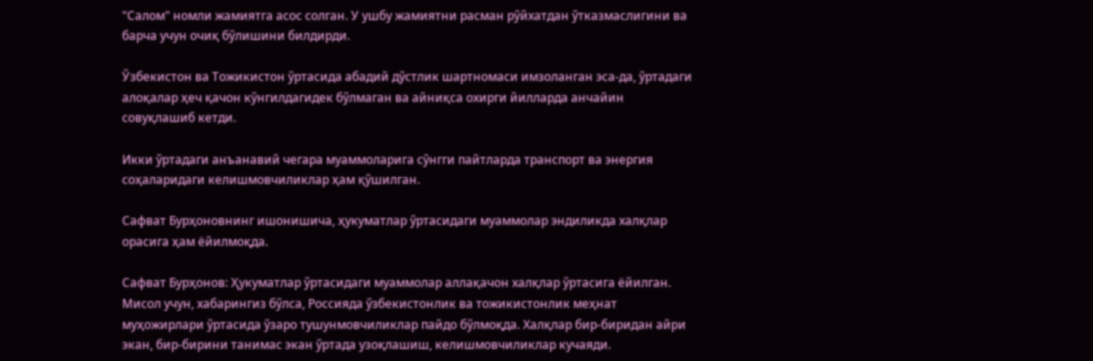"Салом" номли жамиятга асос солган. У ушбу жамиятни расман рўйхатдан ўтказмаслигини ва барча учун очиқ бўлишини билдирди.

Ўзбекистон ва Тожикистон ўртасида абадий дўстлик шартномаси имзоланган эса-да, ўртадаги алоқалар ҳеч қачон кўнгилдагидек бўлмаган ва айниқса охирги йилларда анчайин совуқлашиб кетди.

Икки ўртадаги анъанавий чегара муаммоларига сўнгги пайтларда транспорт ва энергия соҳаларидаги келишмовчиликлар ҳам қўшилган.

Сафват Бурҳоновнинг ишонишича, ҳукуматлар ўртасидаги муаммолар эндиликда халқлар орасига ҳам ёйилмоқда.

Сафват Бурҳонов: Ҳукуматлар ўртасидаги муаммолар аллақачон халқлар ўртасига ёйилган. Мисол учун, хабарингиз бўлса, Россияда ўзбекистонлик ва тожикистонлик меҳнат муҳожирлари ўртасида ўзаро тушунмовчиликлар пайдо бўлмоқда. Халқлар бир-биридан айри экан, бир-бирини танимас экан ўртада узоқлашиш, келишмовчиликлар кучаяди.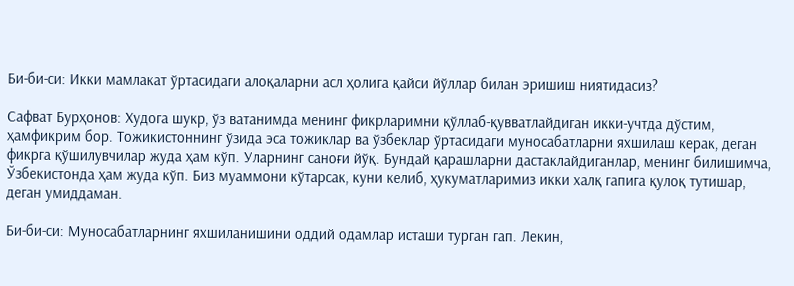Би-би-си: Икки мамлакат ўртасидаги алоқаларни асл ҳолига қайси йўллар билан эришиш ниятидасиз?

Сафват Бурҳонов: Худога шукр, ўз ватанимда менинг фикрларимни қўллаб-қувватлайдиган икки-учтда дўстим, ҳамфикрим бор. Тожикистоннинг ўзида эса тожиклар ва ўзбеклар ўртасидаги муносабатларни яхшилаш керак, деган фикрга қўшилувчилар жуда ҳам кўп. Уларнинг саноғи йўқ. Бундай қарашларни дастаклайдиганлар, менинг билишимча, Ўзбекистонда ҳам жуда кўп. Биз муаммони кўтарсак, куни келиб, ҳукуматларимиз икки халқ гапига қулоқ тутишар, деган умиддаман.

Би-би-си: Муносабатларнинг яхшиланишини оддий одамлар исташи турган гап. Лекин,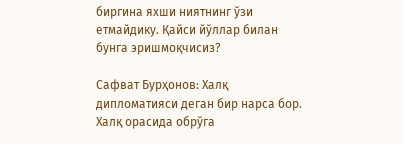биргина яхши ниятнинг ўзи етмайдику. Қайси йўллар билан бунга эришмоқчисиз?

Сафват Бурҳонов: Халқ дипломатияси деган бир нарса бор. Халқ орасида обрўга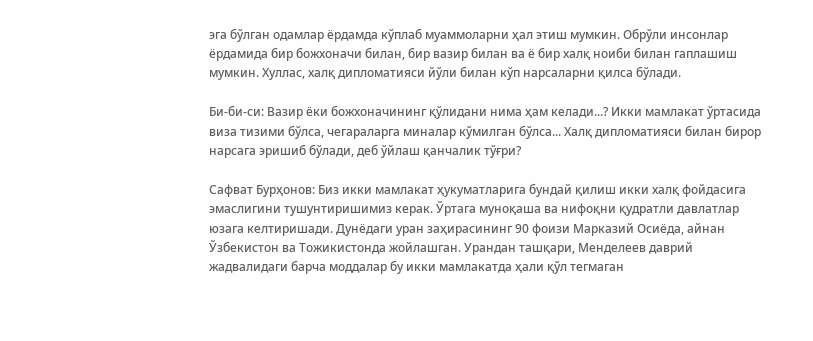эга бўлган одамлар ёрдамда кўплаб муаммоларни ҳал этиш мумкин. Обрўли инсонлар ёрдамида бир божхоначи билан, бир вазир билан ва ё бир халқ ноиби билан гаплашиш мумкин. Хуллас, халқ дипломатияси йўли билан кўп нарсаларни қилса бўлади.

Би-би-си: Вазир ёки божхоначининг қўлидани нима ҳам келади...? Икки мамлакат ўртасида виза тизими бўлса, чегараларга миналар кўмилган бўлса... Халқ дипломатияси билан бирор нарсага эришиб бўлади, деб ўйлаш қанчалик тўғри?

Сафват Бурҳонов: Биз икки мамлакат ҳукуматларига бундай қилиш икки халқ фойдасига эмаслигини тушунтиришимиз керак. Ўртага муноқаша ва нифоқни қудратли давлатлар юзага келтиришади. Дунёдаги уран заҳирасининг 90 фоизи Марказий Осиёда, айнан Ўзбекистон ва Тожикистонда жойлашган. Урандан ташқари, Менделеев даврий жадвалидаги барча моддалар бу икки мамлакатда ҳали қўл тегмаган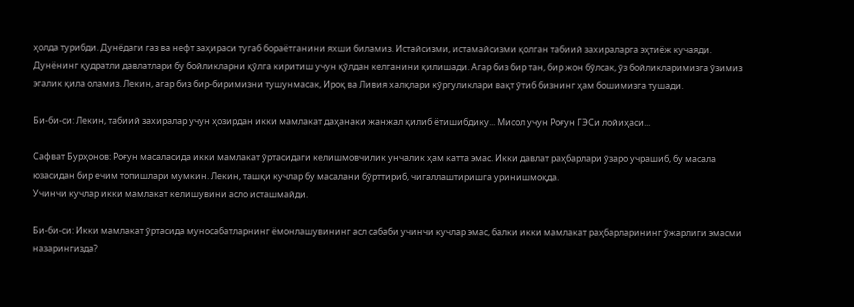ҳолда турибди. Дунёдаги газ ва нефт заҳираси тугаб бораётганини яхши биламиз. Истайсизми, истамайсизми қолган табиий захираларга эҳтиёж кучаяди. Дунёнинг қудратли давлатлари бу бойликларни қўлга киритиш учун қўлдан келганини қилишади. Агар биз бир тан, бир жон бўлсак, ўз бойликларимизга ўзимиз эгалик қила оламиз. Лекин, агар биз бир-биримизни тушунмасак, Ироқ ва Ливия халқлари кўргуликлари вақт ўтиб бизнинг ҳам бошимизга тушади.

Би-би-си: Лекин, табиий захиралар учун ҳозирдан икки мамлакат даҳанаки жанжал қилиб ётишибдику... Мисол учун Роғун ГЭСи лойиҳаси...

Сафват Бурҳонов: Роғун масаласида икки мамлакат ўртасидаги келишмовчилик унчалик ҳам катта эмас. Икки давлат раҳбарлари ўзаро учрашиб, бу масала юзасидан бир ечим топишлари мумкин. Лекин, ташқи кучлар бу масалани бўрттириб, чигаллаштиришга уринишмоқда.
Учинчи кучлар икки мамлакат келишувини асло исташмайди.

Би-би-си: Икки мамлакат ўртасида муносабатларнинг ёмонлашувининг асл сабаби учинчи кучлар эмас, балки икки мамлакат раҳбарларининг ўжарлиги эмасми назарингизда?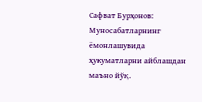Сафват Бурҳонов: Муносабатларнинг ёмонлашувида ҳукуматларни айблашдан маъно йўқ.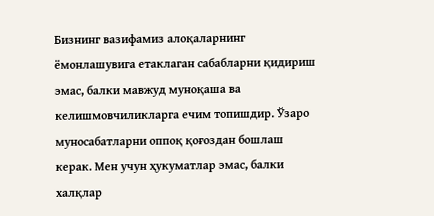Бизнинг вазифамиз алоқаларнинг ёмонлашувига етаклаган сабабларни қидириш эмас, балки мавжуд муноқаша ва келишмовчиликларга ечим топишдир. Ўзаро муносабатларни оппоқ қоғоздан бошлаш керак. Мен учун ҳукуматлар эмас, балки халқлар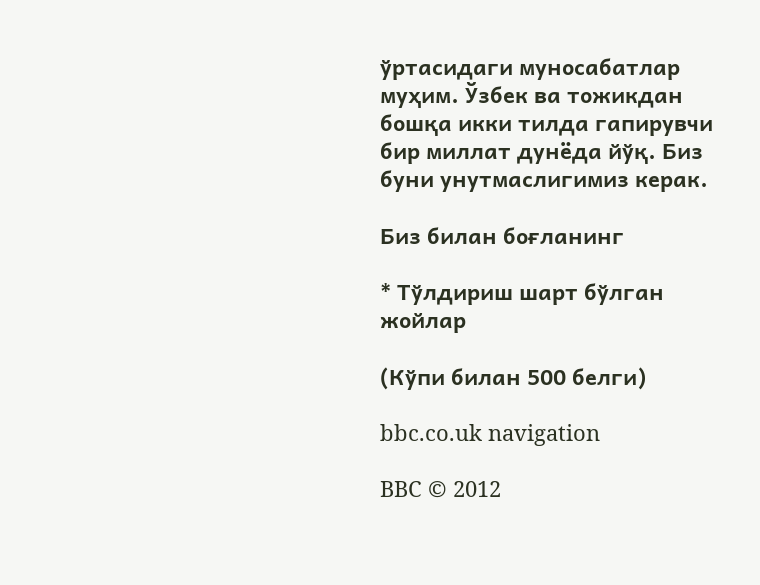ўртасидаги муносабатлар муҳим. Ўзбек ва тожикдан бошқа икки тилда гапирувчи бир миллат дунёда йўқ. Биз буни унутмаслигимиз керак.

Биз билан боғланинг

* Тўлдириш шарт бўлган жойлар

(Кўпи билан 500 белги)

bbc.co.uk navigation

BBC © 2012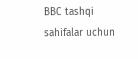BBC tashqi sahifalar uchun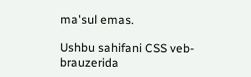ma'sul emas.

Ushbu sahifani CSS veb-brauzerida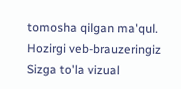tomosha qilgan ma'qul. Hozirgi veb-brauzeringiz Sizga to'la vizual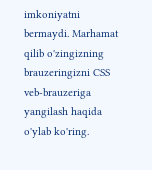imkoniyatni bermaydi. Marhamat qilib o'zingizning brauzeringizni CSS veb-brauzeriga yangilash haqida o'ylab ko'ring.